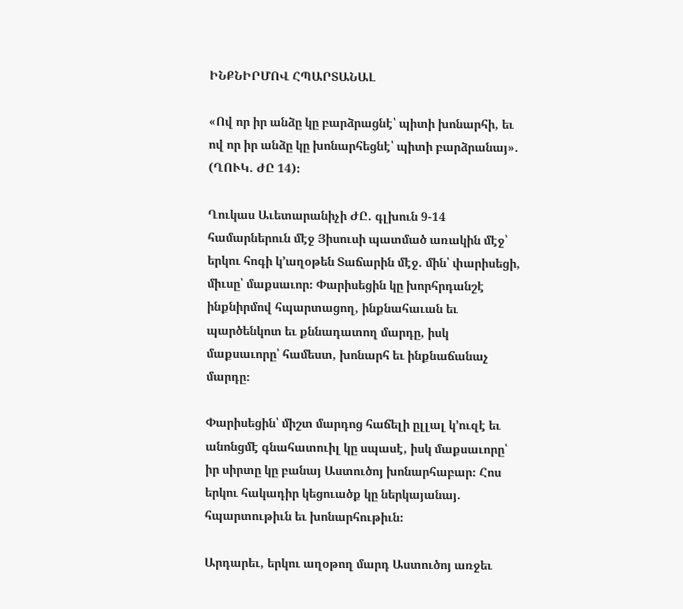ԻՆՔՆԻՐՄՈՎ ՀՊԱՐՏԱՆԱԼ

«Ով որ իր անձը կը բարձրացնէ՝ պիտի խոնարհի, եւ ով որ իր անձը կը խոնարհեցնէ՝ պիտի բարձրանայ». (ՂՈՒԿ. ԺԸ 14)։

Ղուկաս Աւետարանիչի ԺԸ. գլխուն 9-14 համարներուն մէջ Յիսուսի պատմած առակին մէջ՝ երկու հոգի կ՚աղօթեն Տաճարին մէջ. մին՝ փարիսեցի, միւսը՝ մաքսաւոր։ Փարիսեցին կը խորհրդանշէ ինքնիրմով հպարտացող, ինքնահաւան եւ պարծենկոտ եւ քննադատող մարդը, իսկ մաքսաւորը՝ համեստ, խոնարհ եւ ինքնաճանաչ մարդը։

Փարիսեցին՝ միշտ մարդոց հաճելի ըլլալ կ՚ուզէ եւ անոնցմէ գնահատուիլ կը սպասէ, իսկ մաքսաւորը՝ իր սիրտը կը բանայ Աստուծոյ խոնարհաբար։ Հոս երկու հակադիր կեցուածք կը ներկայանայ. հպարտութիւն եւ խոնարհութիւն։

Արդարեւ, երկու աղօթող մարդ Աստուծոյ առջեւ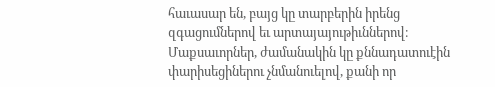հաւասար են, բայց կը տարբերին իրենց զգացումներով եւ արտայայութիւններով։ Մաքսաւորներ, ժամանակին կը քննադատուէին փարիսեցիներու չնմանուելով, քանի որ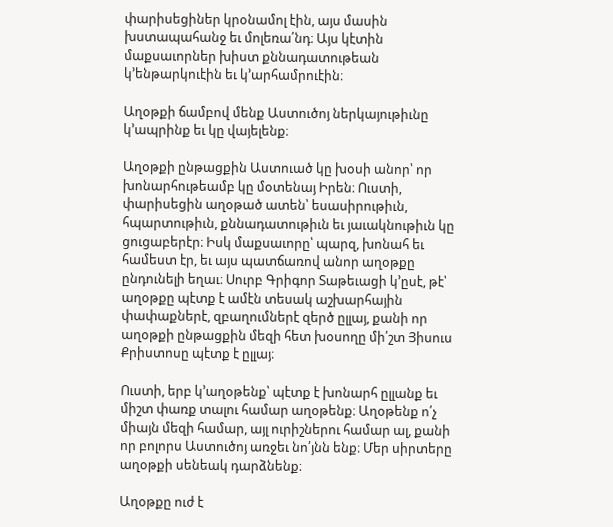փարիսեցիներ կրօնամոլ էին, այս մասին խստապահանջ եւ մոլեռա՛նդ։ Այս կէտին մաքսաւորներ խիստ քննադատութեան կ՚ենթարկուէին եւ կ՚արհամրուէին։

Աղօթքի ճամբով մենք Աստուծոյ ներկայութիւնը կ՚ապրինք եւ կը վայելենք։

Աղօթքի ընթացքին Աստուած կը խօսի անոր՝ որ խոնարհութեամբ կը մօտենայ Իրեն։ Ուստի, փարիսեցին աղօթած ատեն՝ եսասիրութիւն, հպարտութիւն, քննադատութիւն եւ յաւակնութիւն կը ցուցաբերէր։ Իսկ մաքսաւորը՝ պարզ, խոնահ եւ համեստ էր, եւ այս պատճառով անոր աղօթքը ընդունելի եղաւ։ Սուրբ Գրիգոր Տաթեւացի կ՚ըսէ, թէ՝ աղօթքը պէտք է ամէն տեսակ աշխարհային փափաքներէ, զբաղումներէ զերծ ըլլայ, քանի որ աղօթքի ընթացքին մեզի հետ խօսողը մի՛շտ Յիսուս Քրիստոսը պէտք է ըլլայ։

Ուստի, երբ կ՚աղօթենք՝ պէտք է խոնարհ ըլլանք եւ միշտ փառք տալու համար աղօթենք։ Աղօթենք ո՛չ միայն մեզի համար, այլ ուրիշներու համար ալ, քանի որ բոլորս Աստուծոյ առջեւ նո՛յնն ենք։ Մեր սիրտերը աղօթքի սենեակ դարձնենք։

Աղօթքը ուժ է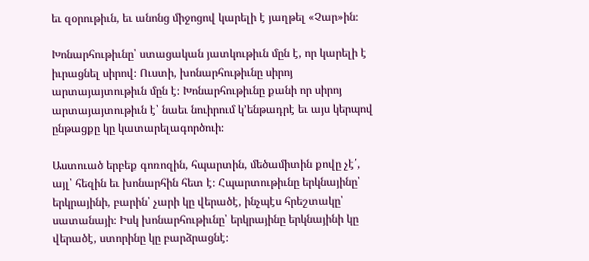եւ զօրութիւն, եւ անոնց միջոցով կարելի է յաղթել «Չար»ին։

Խոնարհութիւնը՝ ստացական յատկութիւն մըն է, որ կարելի է իւրացնել սիրով։ Ուստի, խոնարհութիւնը սիրոյ արտայայտութիւն մըն է։ Խոնարհութիւնը քանի որ սիրոյ արտայայտութիւն է՝ նաեւ նուիրում կ՚ենթադրէ եւ այս կերպով ընթացքը կը կատարելագործուի։

Աստուած երբեք գոռոզին, հպարտին, մեծամիտին քովը չէ՛, այլ՝ հեզին եւ խոնարհին հետ է։ Հպարտութիւնը երկնայինը՝ երկրայինի, բարին՝ չարի կը վերածէ, ինչպէս հրեշտակը՝ սատանայի։ Իսկ խոնարհութիւնը՝ երկրայինը երկնայինի կը վերածէ, ստորինը կը բարձրացնէ։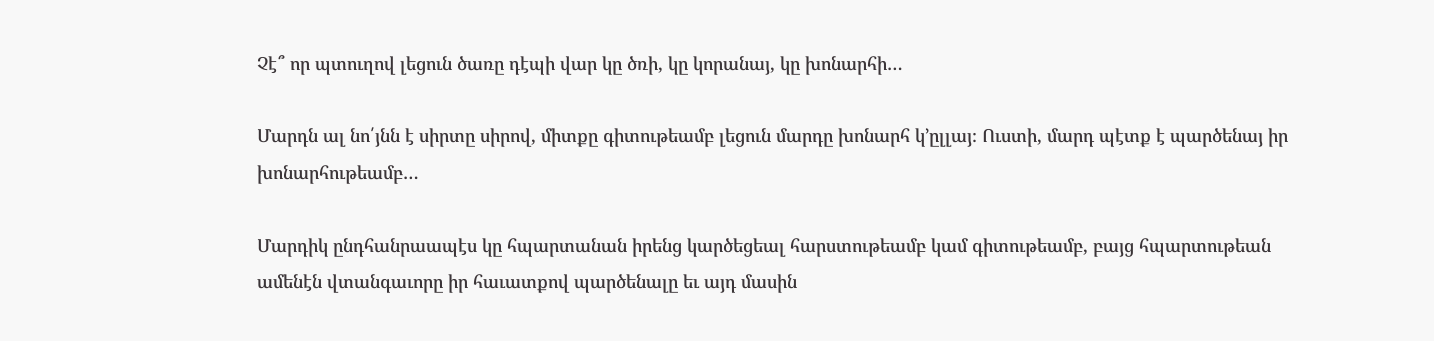Չէ՞ որ պտուղով լեցուն ծառը դէպի վար կը ծռի, կը կորանայ, կը խոնարհի…

Մարդն ալ նո՛յնն է սիրտը սիրով, միտքը գիտութեամբ լեցուն մարդը խոնարհ կ՚ըլլայ։ Ուստի, մարդ պէտք է պարծենայ իր խոնարհութեամբ…

Մարդիկ ընդհանրաապէս կը հպարտանան իրենց կարծեցեալ հարստութեամբ կամ գիտութեամբ, բայց հպարտութեան ամենէն վտանգաւորը իր հաւատքով պարծենալը եւ այդ մասին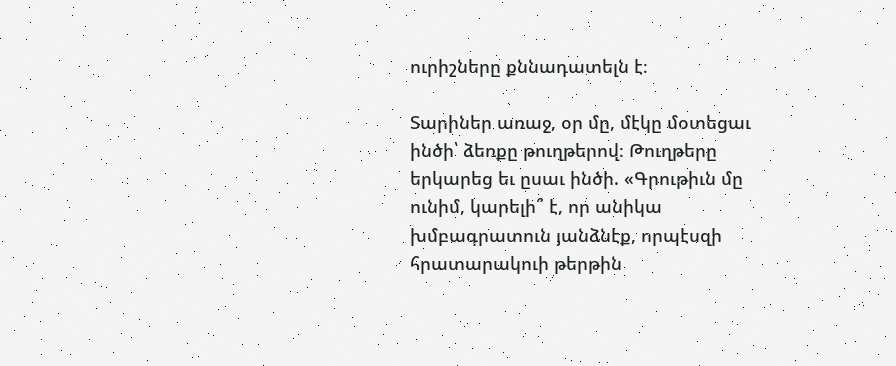ուրիշները քննադատելն է։

Տարիներ առաջ, օր մը, մէկը մօտեցաւ ինծի՝ ձեռքը թուղթերով։ Թուղթերը երկարեց եւ ըսաւ ինծի. «Գրութիւն մը ունիմ, կարելի՞ է, որ անիկա խմբագրատուն յանձնէք, որպէսզի հրատարակուի թերթին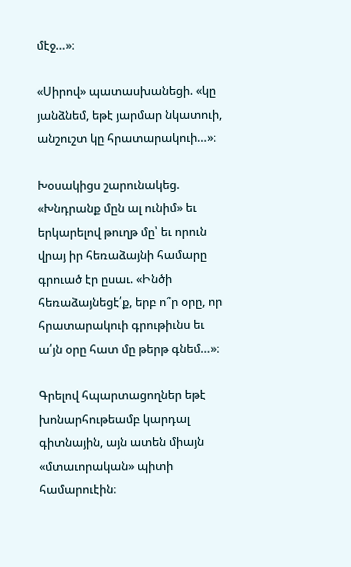մէջ…»։

«Սիրով» պատասխանեցի. «կը յանձնեմ, եթէ յարմար նկատուի, անշուշտ կը հրատարակուի…»։

Խօսակիցս շարունակեց. «Խնդրանք մըն ալ ունիմ» եւ երկարելով թուղթ մը՝ եւ որուն վրայ իր հեռաձայնի համարը գրուած էր ըսաւ. «Ինծի հեռաձայնեցէ՛ք, երբ ո՞ր օրը, որ հրատարակուի գրութիւնս եւ ա՛յն օրը հատ մը թերթ գնեմ…»։

Գրելով հպարտացողներ եթէ խոնարհութեամբ կարդալ գիտնային, այն ատեն միայն «մտաւորական» պիտի համարուէին։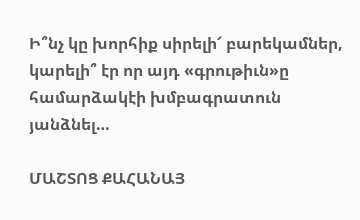Ի՞նչ կը խորհիք սիրելի՜ բարեկամներ, կարելի՞ էր որ այդ «գրութիւն»ը համարձակէի խմբագրատուն յանձնել…

ՄԱՇՏՈՑ ՔԱՀԱՆԱՅ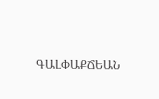ԳԱԼՓԱՔՃԵԱՆ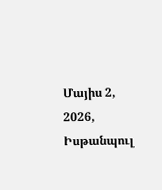Մայիս 2, 2026, Իսթանպուլ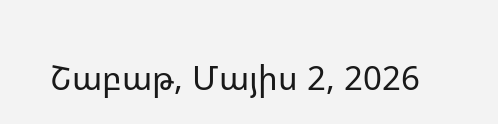Շաբաթ, Մայիս 2, 2026